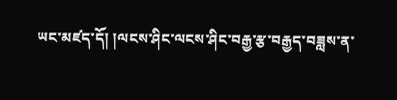ཡང་མཛད་དོ། །ལངས་ཤིང་ལངས་ཤིང་བརྒྱ་རྩ་བརྒྱད་བཟླས་ན་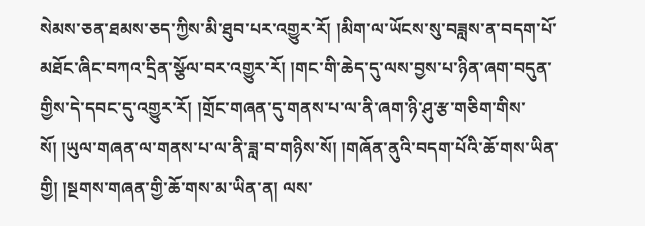སེམས་ཅན་ཐམས་ཅད་ཀྱིས་མི་ཐུབ་པར་འགྱུར་རོ། །མིག་ལ་ཡོངས་སུ་བཟླས་ན་བདག་པོ་མཐོང་ཞིང་བཀའ་དྲིན་སྩོལ་བར་འགྱུར་རོ། །གང་གི་ཆེད་དུ་ལས་བྱས་པ་ཉིན་ཞག་བདུན་གྱིས་དེ་དབང་དུ་འགྱུར་རོ། །གྲོང་གཞན་དུ་གནས་པ་ལ་ནི་ཞག་ཉི་ཤུ་རྩ་གཅིག་གིས་སོ། །ཡུལ་གཞན་ལ་གནས་པ་ལ་ནི་ཟླ་བ་གཉིས་སོ། །གཞོན་ནུའི་བདག་པོའི་ཆོ་གས་ཡིན་གྱི། །སྔགས་གཞན་གྱི་ཆོ་གས་མ་ཡིན་ན། ལས་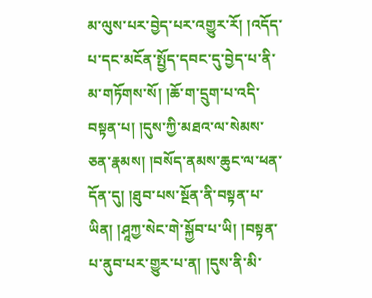མ་ལུས་པར་བྱེད་པར་འགྱུར་རོ། །འདོད་པ་དང་མངོན་སྤྱོད་དབང་དུ་བྱེད་པ་ནི་མ་གཏོགས་སོ། །ཆོ་ག་དྲུག་པ་འདི་བསྟན་པ། །དུས་ཀྱི་མཐའ་ལ་སེམས་ཅན་རྣམས། །བསོད་ནམས་ཆུང་ལ་ཕན་དོན་དུ། །ཐུབ་པས་སྔོན་ནི་བསྟན་པ་ཡིན། །ཤཱཀྱ་སེང་གེ་སྐྱོབ་པ་ཡི། །བསྟན་པ་ནུབ་པར་གྱུར་པ་ན། །དུས་ནི་མི་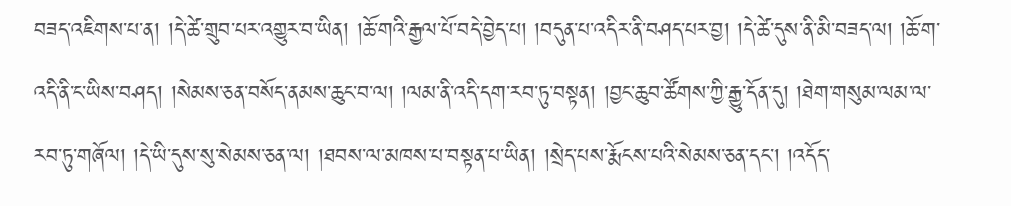བཟད་འཇིགས་པ་ན། །དེ་ཚེ་གྲུབ་པར་འགྱུར་བ་ཡིན། །ཆོ་གའི་རྒྱལ་པོ་བདེ་བྱེད་པ། །བདུན་པ་འདིར་ནི་བཤད་པར་བྱ། །དེ་ཚེ་དུས་ནི་མི་བཟད་ལ། །ཆོ་ག་འདི་ནི་ང་ཡིས་བཤད། །སེམས་ཅན་བསོད་ནམས་ཆུང་བ་ལ། །ལམ་ནི་འདི་དག་རབ་ཏུ་བསྟན། །བྱང་ཆུབ་ཚོགས་ཀྱི་རྒྱུ་དོན་དུ། །ཐེག་གསུམ་ལམ་ལ་རབ་ཏུ་གཞོལ། །དེ་ཡི་དུས་སུ་སེམས་ཅན་ལ། །ཐབས་ལ་མཁས་པ་བསྟན་པ་ཡིན། །སྲེད་པས་རྨོངས་པའི་སེམས་ཅན་དང་། །འདོད་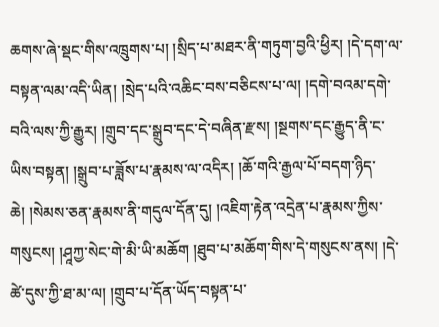ཆགས་ཞེ་སྡང་གིས་འཁྲུགས་པ། །སྲིད་པ་མཐར་ནི་གཏུག་བྱའི་ཕྱིར། །དེ་དག་ལ་བསྟན་ལམ་འདི་ཡིན། །སྲེད་པའི་འཆིང་བས་བཅིངས་པ་ལ། །དགེ་བའམ་དགེ་བའི་ལས་ཀྱི་རྒྱུར། །གྲུབ་དང་སྒྲུབ་དང་དེ་བཞིན་རྫས། །སྔགས་དང་རྒྱུད་ནི་ང་ཡིས་བསྟན། །སྒྲུབ་པ་ཟློས་པ་རྣམས་ལ་འདིར། །ཆོ་གའི་རྒྱལ་པོ་བདག་ཉིད་ཆེ། །སེམས་ཅན་རྣམས་ནི་གདུལ་དོན་དུ། །འཇིག་རྟེན་འདྲེན་པ་རྣམས་ཀྱིས་གསུངས། །ཤཱཀྱ་སེང་གེ་མི་ཡི་མཆོག །ཐུབ་པ་མཆོག་གིས་དེ་གསུངས་ནས། །དེ་ཚེ་དུས་ཀྱི་ཐ་མ་ལ། །གྲུབ་པ་དོན་ཡོད་བསྟན་པ་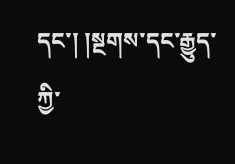དང་། །སྔགས་དང་རྒྱུད་ཀྱི་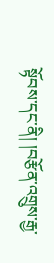སྟོབས་དང་ནི། །བརྩོན་འགྲུས་རྒྱ་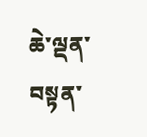ཆེ་ལྡན་བསྟན་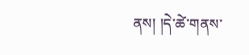ནས། །དེ་ཚེ་གནས་